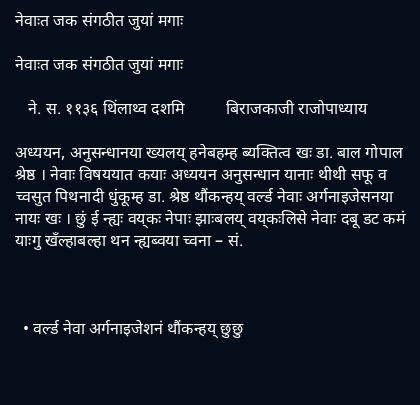नेवाःत जक संगठीत जुयां मगाः

नेवाःत जक संगठीत जुयां मगाः

   ने. स. ११३६ थिंलाथ्व दशमि          बिराजकाजी राजोपाध्याय

अध्ययन, अनुसन्धानया ख्यलय् हनेबहम्ह ब्यक्तित्व खः डा. बाल गोपाल श्रेष्ठ । नेवाः विषययात कयाः अध्ययन अनुसन्धान यानाः थीथी सफू व च्वसुत पिथनादी धुंकूम्ह डा. श्रेष्ठ थौंकन्हय् वर्ल्ड नेवाः अर्गनाइजेसनया नायः खः । छुं ई न्ह्यः वय्‌कः नेपाः झाःबलय् वय्‌कःलिसे नेवाः दबू डट कमं याःगु खँल्हाबल्हा थन न्ह्यब्वया च्वना – सं.



  • वर्ल्ड नेवा अर्गनाइजेशनं थौंकन्हय् छुछु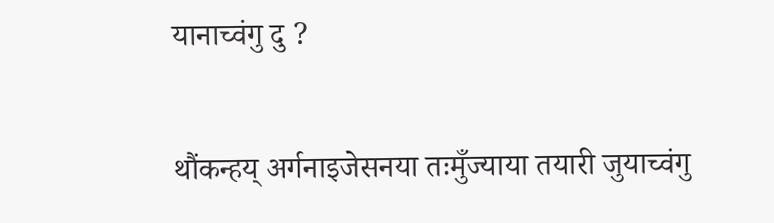यानाच्वंगु दु ?

थौंकन्हय् अर्गनाइजेसनया तःमुँज्याया तयारी जुयाच्वंगु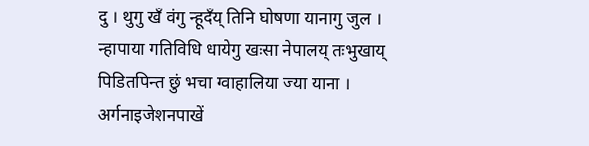दु । थुगु खँ वंगु न्हूदँय् तिनि घोषणा यानागु जुल । न्हापाया गतिविधि धायेगु खःसा नेपालय् तःभुखाय् पिडितपिन्त छुं भचा ग्वाहालिया ज्या याना । अर्गनाइजेशनपाखें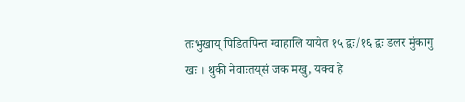तःभुखाय् पिडितपिन्त ग्वाहालि यायेत १५ द्वः/१६ द्वः डलर मुंकागु खः । थुकी नेवाःतय्‌सं जक मखु, यक्व हे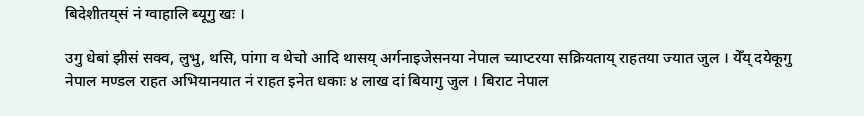बिदेशीतय्‌सं नं ग्वाहालि ब्यूगु खः ।

उगु धेबां झीसं सक्व, लुभु, थसि, पांगा व थेचो आदि थासय् अर्गनाइजेसनया नेपाल च्याप्टरया सक्रियताय् राहतया ज्यात जुल । येँय् दयेकूगु नेपाल मण्डल राहत अभियानयात नं राहत इनेत धकाः ४ लाख दां बियागु जुल । बिराट नेपाल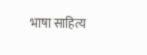भाषा साहित्य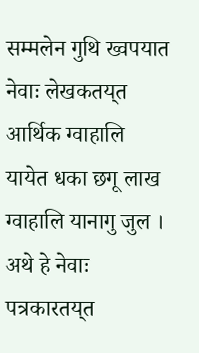सम्मलेन गुथि ख्वपयात नेवाः लेखकतय्‌त आर्थिक ग्वाहालि यायेत धका छगू लाख ग्वाहालि यानागु जुल । अथे हे नेवाः पत्रकारतय्‌त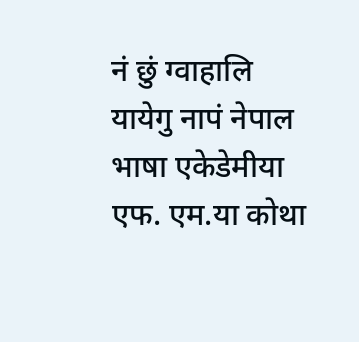नं छुं ग्वाहालि यायेगु नापं नेपाल भाषा एकेडेमीया एफ. एम.या कोथा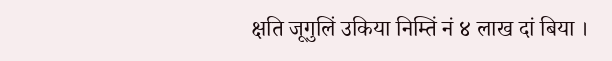क्षति जूगुलिं उकिया निम्तिं नं ४ लाख दां बिया ।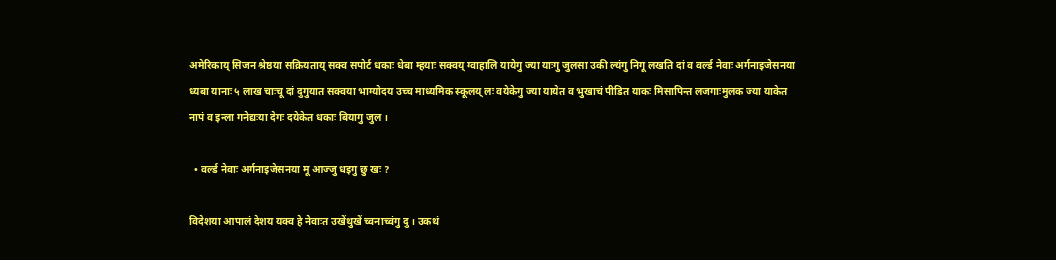अमेरिकाय् सिजन श्रेष्ठया सक्रियताय् सक्व सपोर्ट धकाः धेबा म्हयाः सक्वय् ग्वाहालि यायेगु ज्या याःगु जुलसा उकी ल्यंगु निगू लखति दां व वर्ल्ड नेवाः अर्गनाइजेसनया ध्यबा यानाः ५ लाख चाःचू दां दुगुयात सक्वया भाग्योदय उच्च माध्यमिक स्कूलय् लः वयेकेगु ज्या यायेत व भुखाचं पीडित याकः मिसापिन्त लजगाःमुलक ज्या याकेत नापं व इन्ला गनेद्यःया देगः दयेकेत धकाः बियागु जुल ।

  • वर्ल्ड नेवाः अर्गनाइजेसनया मू आज्जु धइगु छु खः ?

विदेशया आपालं देशय यक्व हे नेवाःत उखेंथुखें च्वनाच्वंगु दु । उकथं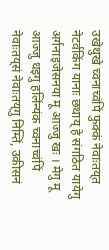उखेथुखे च्वनाच्वंपिं फुक्कं नेवाःतय्‌त नेटर्वकिंग यानाः छथाय् हे संगठित यायेगु अर्गनाइजेसनया मू आज्जु खः । मेगु मू आज्जु धइगु हलिंन्यंक च्वनाच्वंपिं नेवाःतय्‌सं नेवाःतय्‌गु निम्तिं, उकीसनं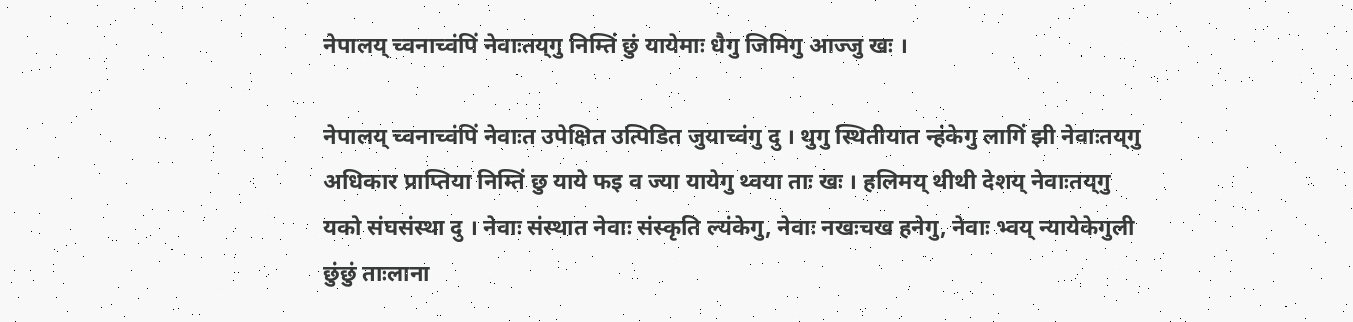नेपालय् च्वनाच्वंपिं नेवाःतय्‌गु निम्तिं छुं यायेमाः धैगु जिमिगु आज्जु खः ।

नेपालय् च्वनाच्वंपिं नेवाःत उपेक्षित उत्पिडित जुयाच्वंगु दु । थुगु स्थितीयात न्हंकेगु लागिं झी नेवाःतय्‌गु अधिकार प्राप्तिया निम्तिं छु याये फइ व ज्या यायेगु थ्वया ताः खः । हलिमय् थीथी देशय् नेवाःतय्‌गु यको संघसंस्था दु । नेवाः संस्थात नेवाः संस्कृति ल्यंकेगु, नेवाः नखःचख हनेगु, नेवाः भ्वय् न्यायेकेगुली छुंछुं ताःलाना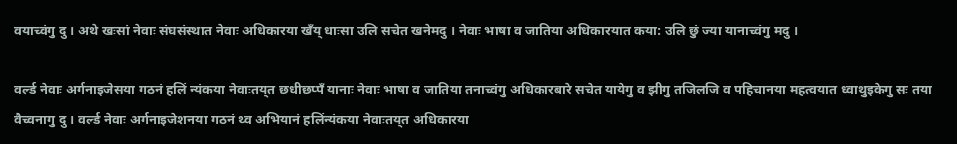वयाच्वंगु दु । अथे खःसां नेवाः संघसंस्थात नेवाः अधिकारया खँय् धाःसा उलि सचेत खनेमदु । नेवाः भाषा व जातिया अधिकारयात कया: उलि छुं ज्या यानाच्वंगु मदु ।

वर्ल्ड नेवाः अर्गनाइजेसया गठनं हलिं न्यंकया नेवाःतय्‌त छधीछप्पँ यानाः नेवाः भाषा व जातिया तनाच्वंगु अधिकारबारे सचेत यायेगु व झीगु तजिलजि व पहिचानया महत्वयात ध्वाथुइकेगु सः तया वैच्वनागु दु । वर्ल्ड नेवाः अर्गनाइजेशनया गठनं थ्व अभियानं हलिंन्यंकया नेवाःतय्‌त अधिकारया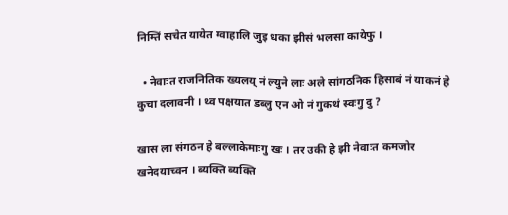निम्तिं सचेत यायेत ग्वाहालि जुइ धका झीसं भलसा कायेफु ।

  • नेवाःत राजनितिक ख्यलय् नं ल्युने लाः अले सांगठनिक हिसाबं नं याकनं हे कुचा दलावनी । थ्व पक्षयात डब्लु एन ओ नं गुकथं स्वःगु दु ?

खास ला संगठन हे बल्लाकेमाःगु खः । तर उकी हे झी नेवाःत कमजोर खनेदयाच्वन । ब्यक्ति ब्यक्ति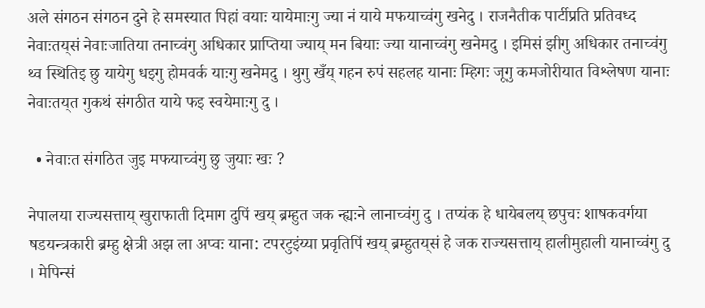अले संगठन संगठन दुने हे समस्यात पिहां वयाः यायेमाःगु ज्या नं याये मफयाच्वंगु खनेदु । राजनैतीक पार्टीप्रति प्रतिवध्द नेवाःतय्‌सं नेवाःजातिया तनाच्वंगु अधिकार प्राप्तिया ज्याय् मन बियाः ज्या यानाच्वंगु खनेमदु । इमिसं झीगु अधिकार तनाच्वंगु थ्व स्थितिइ छु यायेगु धइगु होमवर्क याःगु खनेमदु । थुगु खँय् गहन रुपं सहलह यानाः म्हिगः जूगु कमजोरीयात विश्लेषण यानाः नेवाःतय्‌त गुकथं संगठीत याये फइ स्वयेमाःगु दु ।

  • नेवाःत संगठित जुइ मफयाच्वंगु छु जुयाः खः ?

नेपालया राज्यसत्ताय् खुराफाती दिमाग दुपिं खय्‌ ब्रम्हुत जक न्ह्यःने लानाच्वंगु दु । तप्यंक हे धायेबलय् छपुचः शाषकवर्गया षडयन्त्रकारी ब्रम्हु क्षेत्री अझ ला अप्वः याना: टपरटुइंय्या प्रवृतिपिं खय्‌ ब्रम्हुतय्‌सं हे जक राज्यसत्ताय् हालीमुहाली यानाच्वंगु दु । मेपिन्सं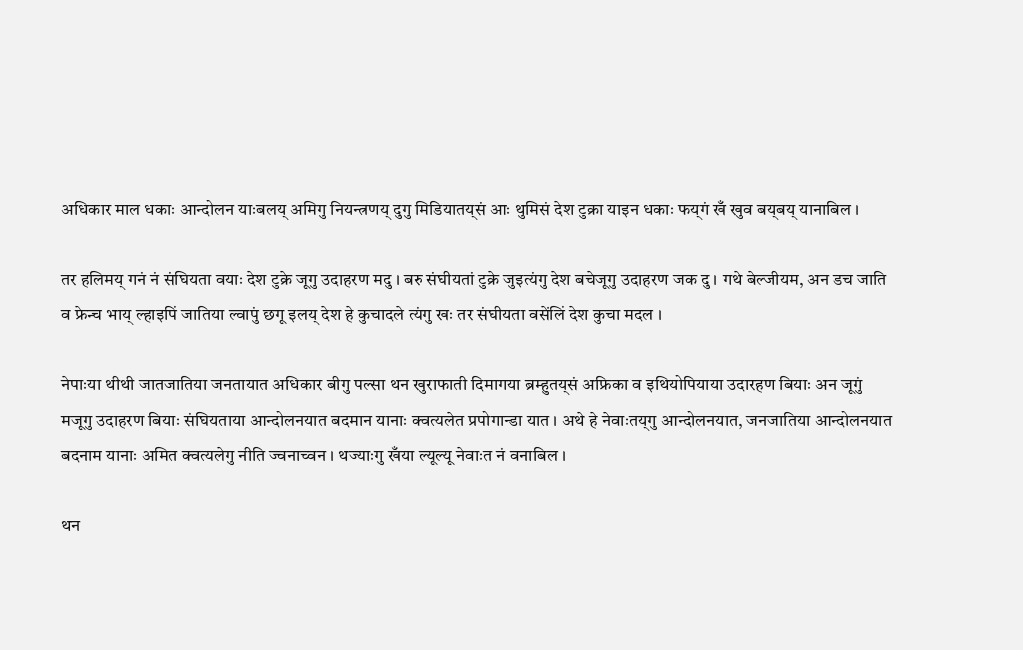अधिकार माल धकाः आन्दोलन याःबलय् अमिगु नियन्त्रणय् दुगु मिडियातय्‌सं आः थुमिसं देश टुक्रा याइन धकाः फय्‌गं खँ खुव बय्‌बय् यानाबिल ।

तर हलिमय् गनं नं संघियता वयाः देश टुक्रे जूगु उदाहरण मदु । बरु संघीयतां टुक्रे जुइत्यंगु देश बचेजूगु उदाहरण जक दु । गथे बेल्जीयम, अन डच जाति व फ्रेन्च भाय् ल्हाइपिं जातिया ल्वापुं छगू इलय् देश हे कुचादले त्यंगु खः तर संघीयता वसेंलिं देश कुचा मदल ।

नेपाःया थीथी जातजातिया जनतायात अधिकार बीगु पल्सा थन खुराफाती दिमागया ब्रम्हुतय्‌सं अफ्रिका व इथियोपियाया उदारहण बियाः अन जूगुं मजूगु उदाहरण बियाः संघियताया आन्दोलनयात बदमान यानाः क्वत्यलेत प्रपोगान्डा यात । अथे हे नेवाःतय्‌गु आन्दोलनयात, जनजातिया आन्दोलनयात बदनाम यानाः अमित क्वत्यलेगु नीति ज्वनाच्वन । थज्याःगु खँया ल्यूल्यू नेवाःत नं वनाबिल ।

थन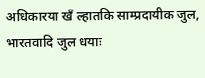अधिकारया खँ ल्हातकि साम्प्रदायीक जुल, भारतवादि जुल धयाः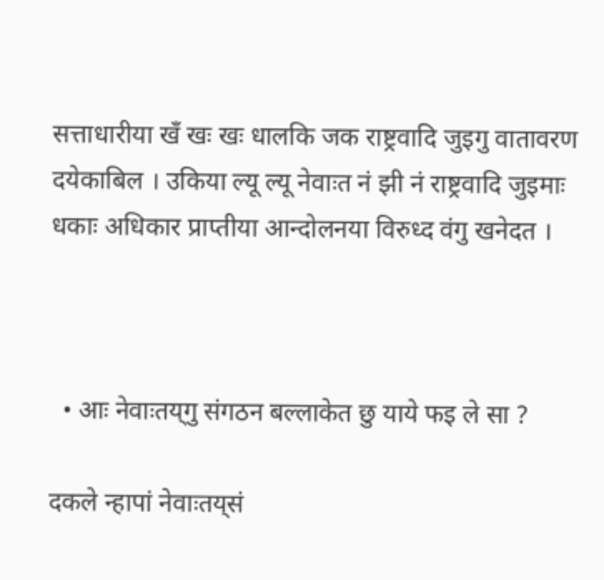सत्ताधारीया खँ खः खः धालकि जक राष्ट्रवादि जुइगु वातावरण दयेकाबिल । उकिया ल्यू ल्यू नेवाःत नं झी नं राष्ट्रवादि जुइमाः धकाः अधिकार प्राप्तीया आन्दोलनया विरुध्द वंगु खनेदत ।



  • आः नेवाःतय्‌गु संगठन बल्लाकेत छु याये फइ ले सा ?

दकले न्हापां नेवाःतय्‌सं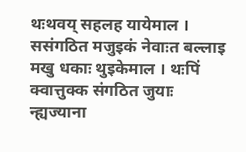थःथवय् सहलह यायेमाल । ससंगठित मजुइकं नेवाःत बल्लाइ मखु धकाः थुइकेमाल । थःपिं क्वात्तुक्क संगठित जुयाः न्ह्यज्याना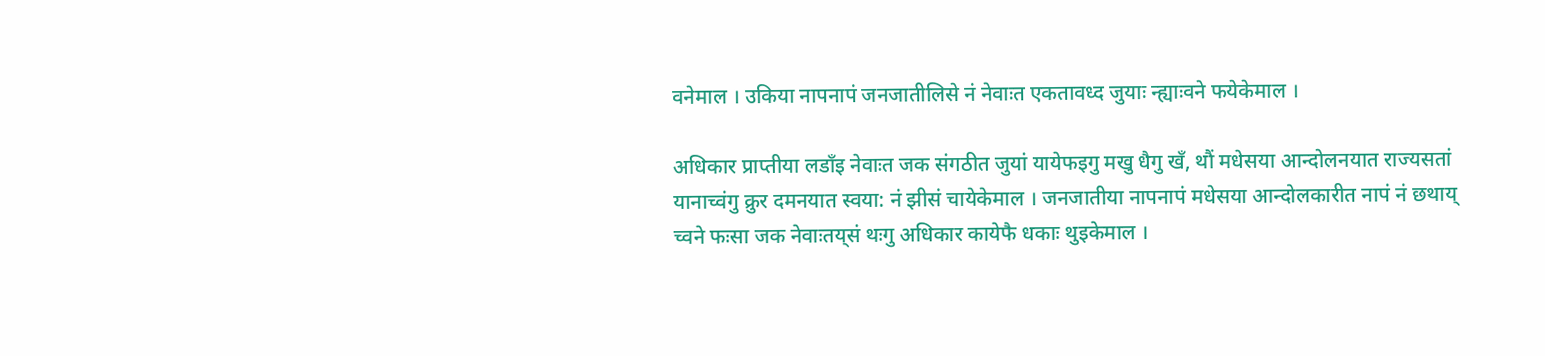वनेमाल । उकिया नापनापं जनजातीलिसे नं नेवाःत एकतावध्द जुयाः न्ह्याःवने फयेकेमाल ।

अधिकार प्राप्तीया लडाँइ नेवाःत जक संगठीत जुयां यायेफइगु मखु धैगु खँ, थौं मधेसया आन्दोलनयात राज्यसतां यानाच्वंगु क्रुर दमनयात स्वया: नं झीसं चायेकेमाल । जनजातीया नापनापं मधेसया आन्दोलकारीत नापं नं छथाय् च्वने फःसा जक नेवाःतय्‌सं थःगु अधिकार कायेफै धकाः थुइकेमाल ।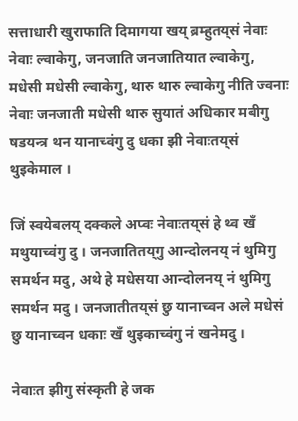सत्ताधारी खुराफाति दिमागया खय्‌ ब्रम्हुतय्‌सं नेवाः नेवाः ल्वाकेगु, जनजाति जनजातियात ल्वाकेगु, मधेसी मधेसी ल्वाकेगु, थारु थारु ल्वाकेगु नीति ज्वनाः नेवाः जनजाती मधेसी थारु सुयातं अधिकार मबीगु षडयन्त्र थन यानाच्वंगु दु धका झी नेवाःतय्‌सं थुइकेमाल ।

जिं स्वयेबलय् दक्कले अप्वः नेवाःतय्‌सं हे थ्व खँ मथुयाच्वंगु दु । जनजातितय्‌गु आन्दोलनय् नं थुमिगु समर्थन मदु, अथे हे मधेसया आन्दोलनय् नं थुमिगु समर्थन मदु । जनजातीतय्‌सं छु यानाच्वन अले मधेसं छु यानाच्वन धकाः खँ थुइकाच्वंगु नं खनेमदु ।

नेवाःत झीगु संस्कृती हे जक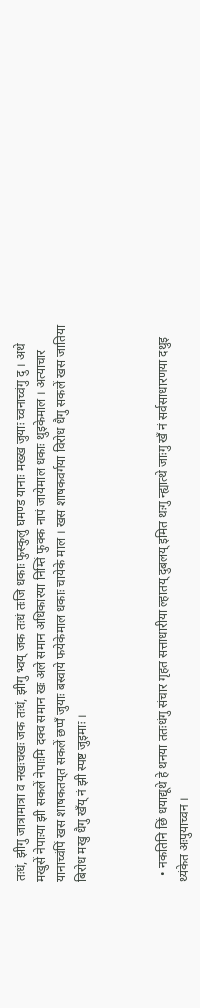तःधं, झीगु जात्रामात्रा व नखःचखः जक तःधं, झीगु भ्वय् जक तःधं तःजि धकाः फुस्कुलु घमण्ड यानाः मख्ख जुयाः च्वनाच्वंगु दु । अथे मखुसें नेपाःया झी सकलें नेपाःमि दक्व समान खः अले समान अधिकारया निम्तिं फुक्क नापं जायेमाल धकाः थुइकेमाल । अत्याचार यानाच्वंपिं खस शाषकतय्‌त सकलें छप्पँ जुयाः बस्वाये फयेकेमाल धकाः चायेके माल । खस शाषकवर्गया विरोध धैगु सकलें खस जातिया बिरोध मखु धैगु खँय्‌ नं झी स्पष्ट जुइमाः ।



  • नकतिनि छिं धयाद्यूथे हे थनया ततःधंगु संचार गृहत सत्ताधारीया ल्हातय् दुबलय् इमित थःगु न्ह्यात्थे जाःगु खँ नं सर्वसाधारणया दथुइ थ्यंकेत अःपुयाच्वन ।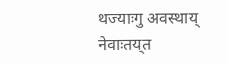थज्याःगु अवस्थाय् नेवाःतय्‌त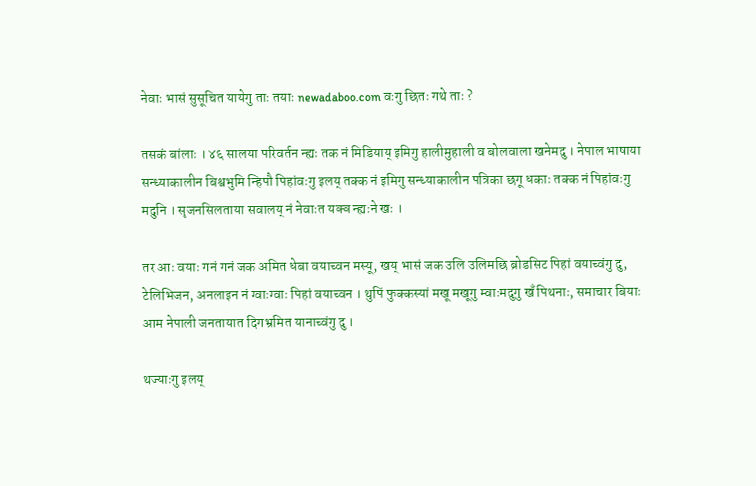नेवाः भासं सुसूचित यायेगु ताः तयाः newadaboo.com वःगु छितः गथे ताः ?

तसकं बांलाः । ४६ सालया परिवर्तन न्ह्यः तक नं मिडियाय् इमिगु हालीमुहाली व बोलवाला खनेमदु । नेपाल भाषाया सन्ध्याकालीन बिश्वभुमि न्हिपौ पिहांवःगु इलय् तक्क नं इमिगु सन्ध्याकालीन पत्रिका छगू धकाः तक्क नं पिहांवःगु मदुनि । सृजनसिलताया सवालय् नं नेवाःत यक्व न्ह्यःने खः ।

तर आः वयाः गनं गनं जक अमित धेबा वयाच्वन मस्यू, खय् भासं जक उलि उलिमछि ब्रोडसिट पिहां वयाच्वंगु दु, टेलिभिजन, अनलाइन नं ग्वाःग्वाः पिहां वयाच्वन । थुपिं फुक्कस्यां मखू मखूगु म्वाःमदुगु खँ पिथनाः, समाचार बियाः आम नेपाली जनतायात दिगभ्रमित यानाच्वंगु दु ।

थज्याःगु इलय्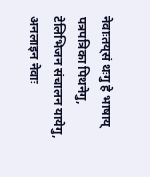नेवाःतय्‌सं थःगु हे भाषाय् पत्रपत्रिका पिथनेगु, टेलिभिजन संचालन यायेगु, अनलाइन नेवाः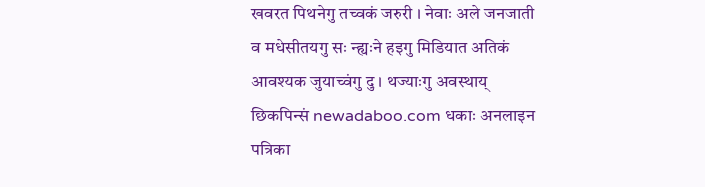खवरत पिथनेगु तच्वकं जरुरी । नेवाः अले जनजाती व मधेसीतयगु सः न्ह्यःने हइगु मिडियात अतिकं आवश्यक जुयाच्वंगु दु । थज्याःगु अवस्थाय् छिकपिन्सं newadaboo.com धकाः अनलाइन पत्रिका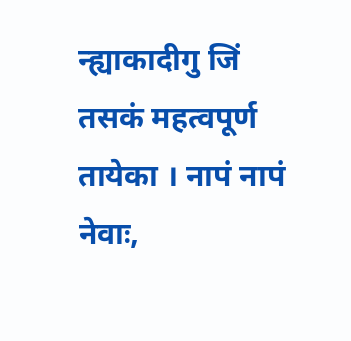न्ह्याकादीगु जिं तसकं महत्वपूर्ण तायेका । नापं नापं नेवाः,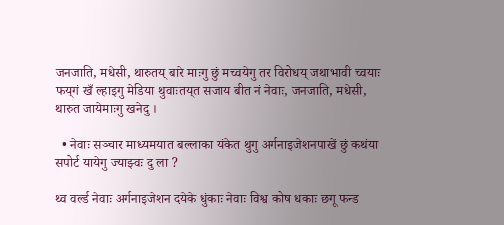जनजाति, मधेसी, थारुतय् बारे माःगु छुं मच्वयेगु तर विरोधय् जथाभावी च्वयाः फय्‌गं खँ ल्हाइगु मेडिया थुवाःतय्‌त सजाय बीत नं नेवाः, जनजाति, मधेसी, थारुत जायेमाःगु खनेदु ।

  • नेवाः सञ्चार माध्यमयात बल्लाका यंकेत थुगु अर्गनाइजेशनपाखें छुं कथंया सपोर्ट यायेगु ज्याझ्वः दु ला ?

थ्व वर्ल्ड नेवाः अर्गनाइजेशन दयेके धुंकाः नेवाः विश्व कोष धकाः छगू फन्ड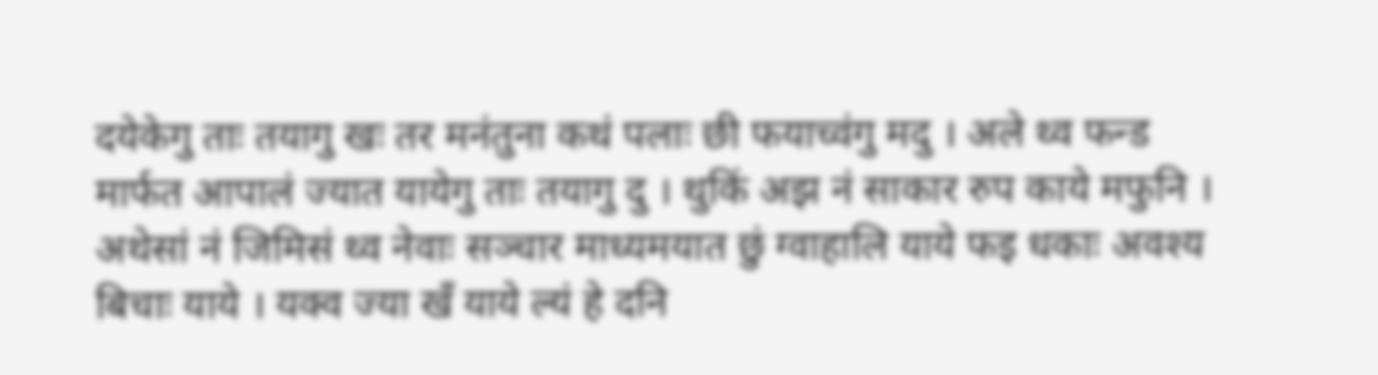दयेकेगु ताः तयागु खः तर मनंतुना कथं पलाः छी फयाच्वंगु मदु । अले थ्व फन्ड मार्फत आपालं ज्यात यायेगु ताः तयागु दु । थुकिं अझ नं साकार रुप काये मफुनि । अथेसां नं जिमिसं थ्व नेवाः सञ्चार माध्यमयात छुं ग्वाहालि याये फइ धकाः अवश्य बिचाः याये । यक्व ज्या खँ याये ल्यं हे दनि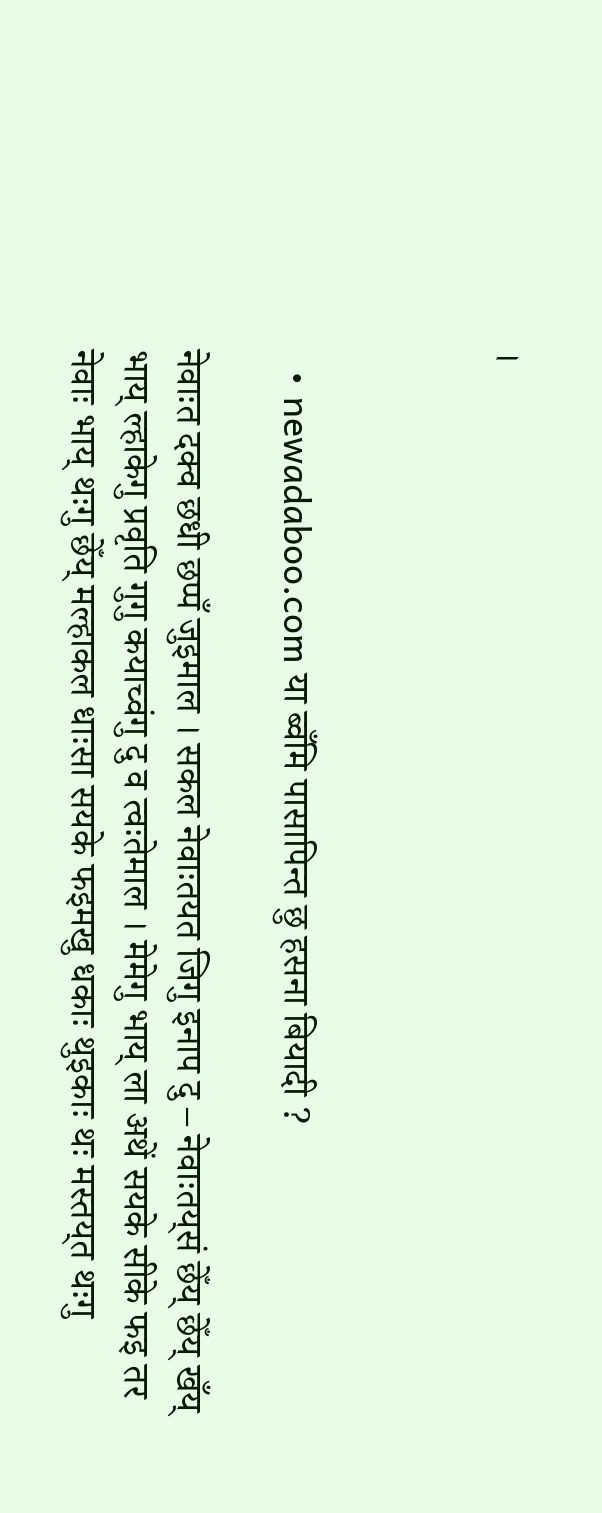।



  • newadaboo.com या ब्वँमि पासापिन्त छु हसना बियादी ?

नेवाःत दक्व छधी छप्पँ जुइमाल । सकल नेवाःतयत जिगु इनाप दु – नेवाःतय्‌सं छेँय् छेँय् खँय् भाय् ल्हाकेगु प्रवृति गुगु कयाच्वंगु दु व त्वःतेमाल । मेमेगु भाय् ला अथें सयके सीके फइ तर नेवाः भाय् थःगु छेँय् मल्हाकल धाःसा सयके फइमखु धकाः थुइकाः थः मस्तय्‌त थःगु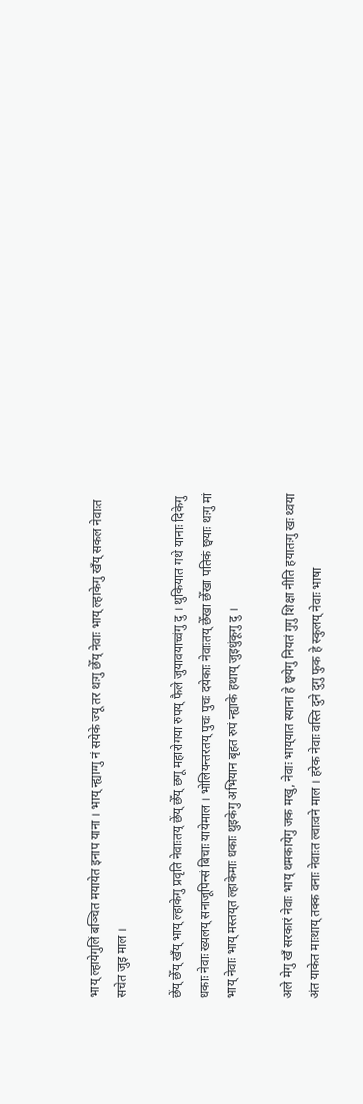भाय् ल्हायेगुलिं बञ्चित मयायेत इनाप याना । भाय् न्ह्याग्गु नं सयेके ज्यू तर थःगु छेँय् नेवाः भाय् ल्हाकेगु खँय् सकल नेवाःत सचेत जुइ माल ।

छेंय् छेँय् खँय् भाय् ल्हाकेगु प्रवृति नेवाःतय् छेंय् छेँय् छगू महारोगया रुपय् फैले जुयावयाच्वंगु दु । थुकियात गथे यानाः दिकेगु धकाः नेवाः ख्यलय् सनाजूपिन्सं बिचाः यायेमाल । भोलियन्तरतय् पुचः पुचः दयेकाः नेवाःतय् छेँखा छेँखा पतिकं छ्वयाः थःगु मां भाय् नेवाः भाय् मस्तय्‌त ल्हाकेमाः धकाः थुइकेगु अभियान बृहत रुपं न्ह्याके हथाय् जुइधुंकूगु दु ।

अले मेगु खँ सरकारं नेवाः भाय् थमकायेगु जक मखु, नेवाः भाय्‌यात स्याना हे छ्वयेगु नियतं गुगु शिक्षा नीति हयातःगु खः थ्वया अंत याकेत माःथाय् तक्क वनाः नेवाःत ल्वाःवने माल । हरेक नेवाः वस्ति दुने दुगु फुक हे स्कुलय् नेवाः भाषा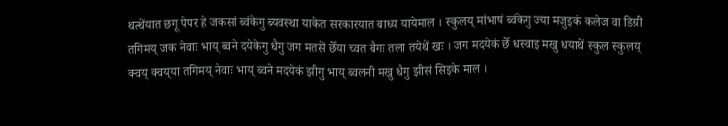थत्थेंयात छगू पेपर हे जकसां ब्वंकेगु ब्यवस्था याकेत सरकारयात बाध्य यायेमाल । स्कुलय् मांभाषं ब्वंकेगु ज्या मजुइकं कलेज वा डिग्री तगिमय् जक नेवाः भाय् ब्वने दयेकेगु धैगु जग मतसें छेँया च्वत बैगः तला तयेथें खः । जग मदयेकं छेँ धस्वाइ मखु धयाथें स्कुल स्कुलय् क्वय् क्वय्‌या तगिमय् नेवाः भाय् ब्वने मदयेकं झीगु भाय् ब्वलनी मखु धैगु झीसं सिइके माल ।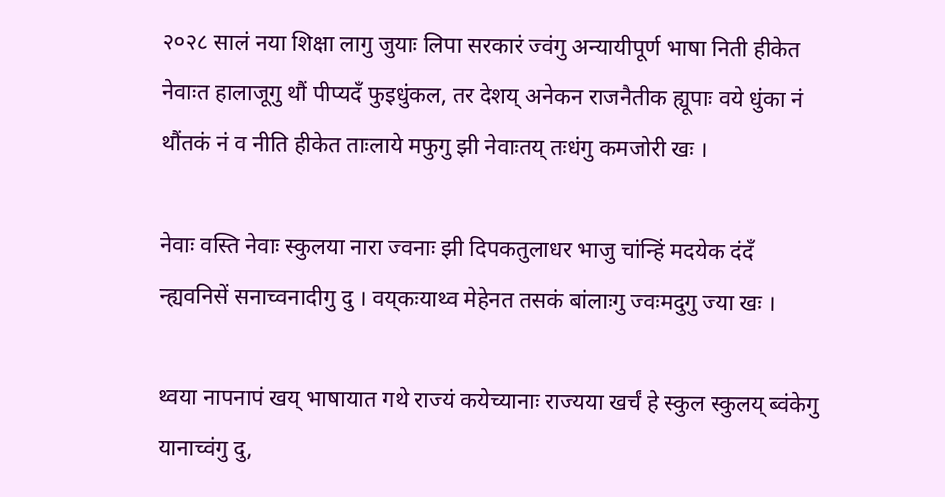२०२८ सालं नया शिक्षा लागु जुयाः लिपा सरकारं ज्वंगु अन्यायीपूर्ण भाषा निती हीकेत नेवाःत हालाजूगु थौं पीप्यदँ फुइधुंकल, तर देशय् अनेकन राजनैतीक ह्यूपाः वये धुंका नं थौंतकं नं व नीति हीकेत ताःलाये मफुगु झी नेवाःतय् तःधंगु कमजोरी खः ।

नेवाः वस्ति नेवाः स्कुलया नारा ज्वनाः झी दिपकतुलाधर भाजु चांन्हिं मदयेक दंदँ न्ह्यवनिसें सनाच्वनादीगु दु । वय्‌कःयाथ्व मेहेनत तसकं बांलाःगु ज्वःमदुगु ज्या खः ।

थ्वया नापनापं खय् भाषायात गथे राज्यं कयेच्यानाः राज्यया खर्चं हे स्कुल स्कुलय् ब्वंकेगु यानाच्वंगु दु,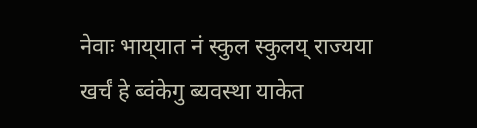नेवाः भाय्‌यात नं स्कुल स्कुलय् राज्यया खर्चं हे ब्वंकेगु ब्यवस्था याकेत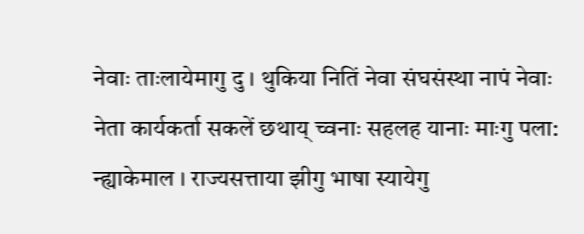नेवाः ताःलायेमागु दु । थुकिया नितिं नेवा संघसंस्था नापं नेवाः नेता कार्यकर्ता सकलें छथाय् च्वनाः सहलह यानाः माःगु पला: न्ह्याकेमाल । राज्यसत्ताया झीगु भाषा स्यायेगु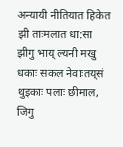अन्यायी नीतियात हिकेत झी ताःमलात धा:सा झीगु भाय्‌ ल्यनी मखु धकाः सकल नेवाःतय्‌सं थुइकाः पलाः छीमाल, जिगु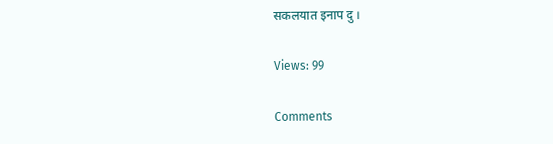सकलयात इनाप दु ।

Views: 99

Comments